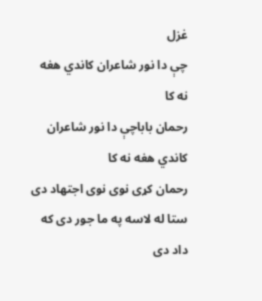غزل
چې دا نور شاعران کاندي هغه نه کا
رحمان باباچې دا نور شاعران کاندي هغه نه کا
رحمان کړی نوی نوی اجتهاد دی
ستا له لاسه په ما جور دی که داد دی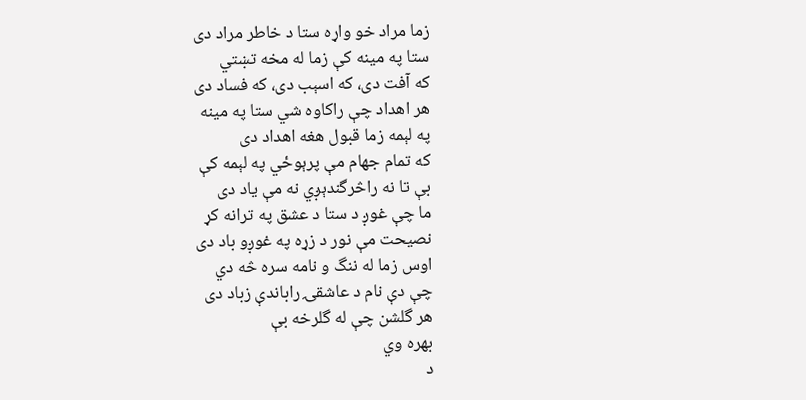زما مراد خو واړه ستا د خاطر مراد دی
ستا په مينه کې زما له مخه تښتي
که آفت دی، که اسېب دی، که فساد دی
هر اهداد چې راکاوه شي ستا په مينه
په لېمه زما قبول هغه اهداد دی
که تمام جهام مې پرېوځي په لېمه کې
بې تا نه راڅرگندېږي نه مې ياد دی
ما چې غوږ د ستا د عشق په ترانه کړ
نصيحت مې نور د زړه په غوږو باد دی
اوس زما له ننگ و نامه سره څه دي
چې دې نام د عاشقۍ راباندې زباد دی
هر گلشن چې له گلرخه بې
بهره وي
د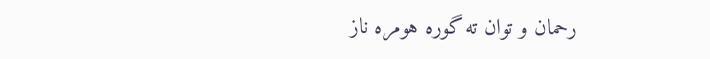رحمان و توان ته گوره هومره ناز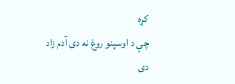کړه
چې د اوسپنو روغ نه دی آدم زاد دی